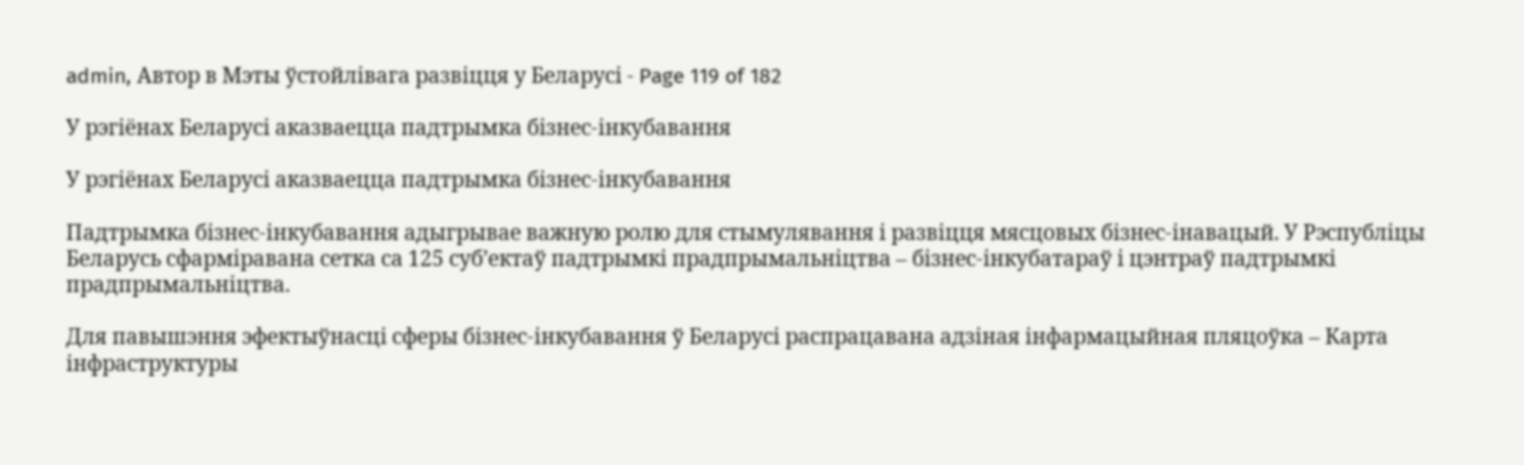admin, Автор в Мэты ўстойлівага развіцця у Беларусі - Page 119 of 182

У рэгіёнах Беларусі аказваецца падтрымка бізнес-інкубавання

У рэгіёнах Беларусі аказваецца падтрымка бізнес-інкубавання

Падтрымка бізнес-інкубавання адыгрывае важную ролю для стымулявання і развіцця мясцовых бізнес-інавацый. У Рэспубліцы Беларусь сфарміравана сетка са 125 суб’ектаў падтрымкі прадпрымальніцтва – бізнес-інкубатараў і цэнтраў падтрымкі прадпрымальніцтва.

Для павышэння эфектыўнасці сферы бізнес-інкубавання ў Беларусі распрацавана адзіная інфармацыйная пляцоўка – Карта інфраструктуры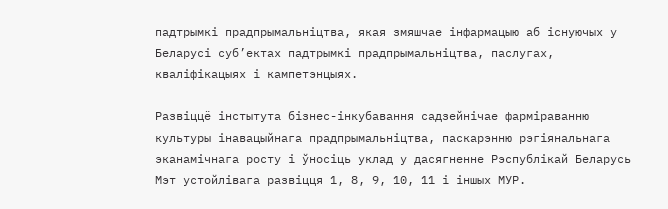падтрымкі прадпрымальніцтва, якая змяшчае інфармацыю аб існуючых у Беларусі суб’ектах падтрымкі прадпрымальніцтва, паслугах, кваліфікацыях і кампетэнцыях.

Развіццё інстытута бізнес-інкубавання садзейнічае фарміраванню культуры інавацыйнага прадпрымальніцтва, паскарэнню рэгіянальнага эканамічнага росту і ўносіць уклад у дасягненне Рэспублікай Беларусь Мэт устойлівага развіцця 1, 8, 9, 10, 11 і іншых МУР.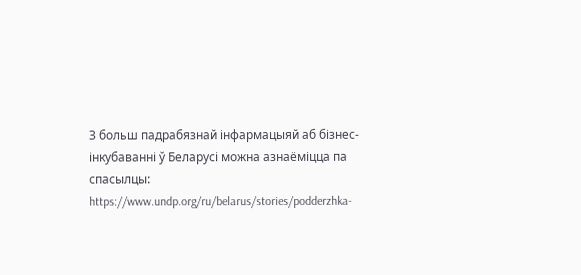З больш падрабязнай інфармацыяй аб бізнес-інкубаванні ў Беларусі можна азнаёміцца па спасылцы: https://www.undp.org/ru/belarus/stories/podderzhka-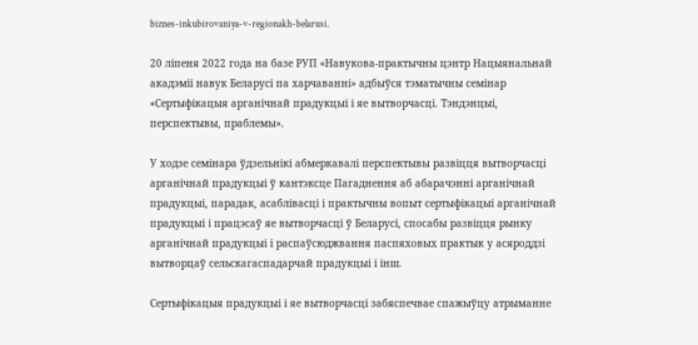biznes-inkubirovaniya-v-regionakh-belarusi.

20 ліпеня 2022 года на базе РУП «Навукова-практычны цэнтр Нацыянальнай акадэміі навук Беларусі па харчаванні» адбыўся тэматычны семінар «Сертыфікацыя арганічнай прадукцыі і яе вытворчасці. Тэндэнцыі, перспектывы, праблемы».

У ходзе семінара ўдзельнікі абмеркавалі перспектывы развіцця вытворчасці арганічнай прадукцыі ў кантэксце Пагаднення аб абарачэнні арганічнай прадукцыі, парадак, асаблівасці і практычны вопыт сертыфікацыі арганічнай прадукцыі і працэсаў яе вытворчасці ў Беларусі, спосабы развіцця рынку арганічнай прадукцыі і распаўсюджвання паспяховых практык у асяроддзі вытворцаў сельскагаспадарчай прадукцыі і інш.

Сертыфікацыя прадукцыі і яе вытворчасці забяспечвае спажыўцу атрыманне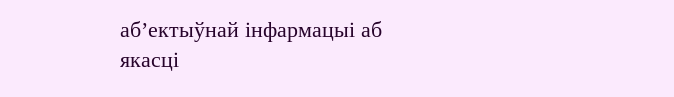аб’ектыўнай інфармацыі аб якасці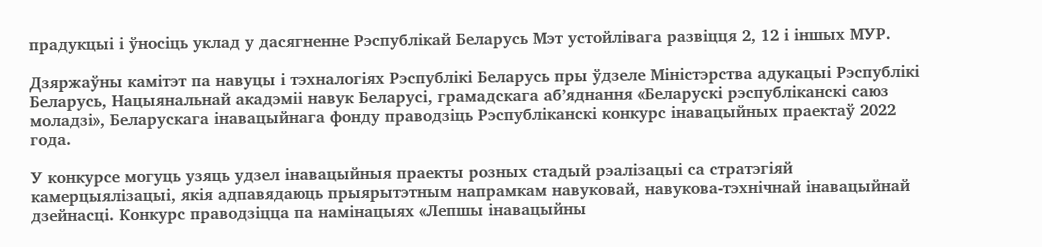прадукцыі і ўносіць уклад у дасягненне Рэспублікай Беларусь Мэт устойлівага развіцця 2, 12 і іншых МУР.

Дзяржаўны камітэт па навуцы і тэхналогіях Рэспублікі Беларусь пры ўдзеле Міністэрства адукацыі Рэспублікі Беларусь, Нацыянальнай акадэміі навук Беларусі, грамадскага аб’яднання «Беларускі рэспубліканскі саюз моладзі», Беларускага інавацыйнага фонду праводзіць Рэспубліканскі конкурс інавацыйных праектаў 2022 года.

У конкурсе могуць узяць удзел інавацыйныя праекты розных стадый рэалізацыі са стратэгіяй камерцыялізацыі, якія адпавядаюць прыярытэтным напрамкам навуковай, навукова-тэхнічнай інавацыйнай дзейнасці. Конкурс праводзіцца па намінацыях «Лепшы інавацыйны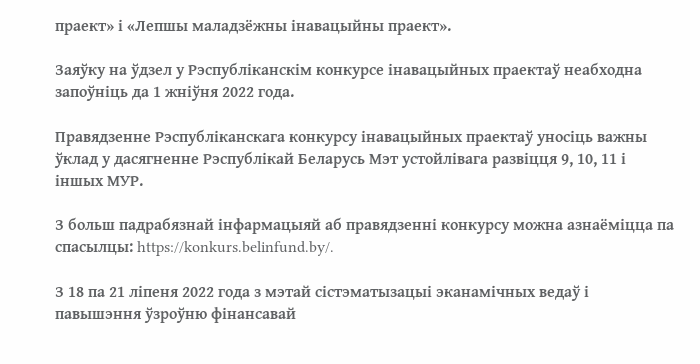праект» і «Лепшы маладзёжны інавацыйны праект».

Заяўку на ўдзел у Рэспубліканскім конкурсе інавацыйных праектаў неабходна запоўніць да 1 жніўня 2022 года.

Правядзенне Рэспубліканскага конкурсу інавацыйных праектаў уносіць важны ўклад у дасягненне Рэспублікай Беларусь Мэт устойлівага развіцця 9, 10, 11 і іншых МУР.

З больш падрабязнай інфармацыяй аб правядзенні конкурсу можна азнаёміцца па спасылцы: https://konkurs.belinfund.by/.

З 18 па 21 ліпеня 2022 года з мэтай сістэматызацыі эканамічных ведаў і павышэння ўзроўню фінансавай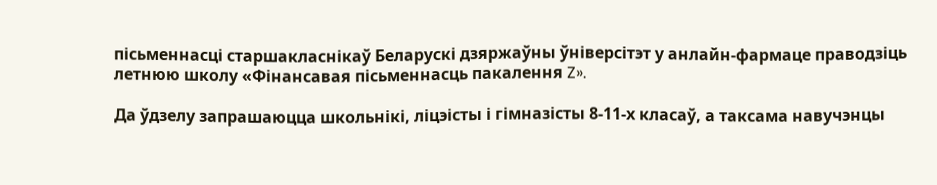пісьменнасці старшакласнікаў Беларускі дзяржаўны ўніверсітэт у анлайн-фармаце праводзіць летнюю школу «Фінансавая пісьменнасць пакалення Z».

Да ўдзелу запрашаюцца школьнікі, ліцэісты і гімназісты 8-11-х класаў, а таксама навучэнцы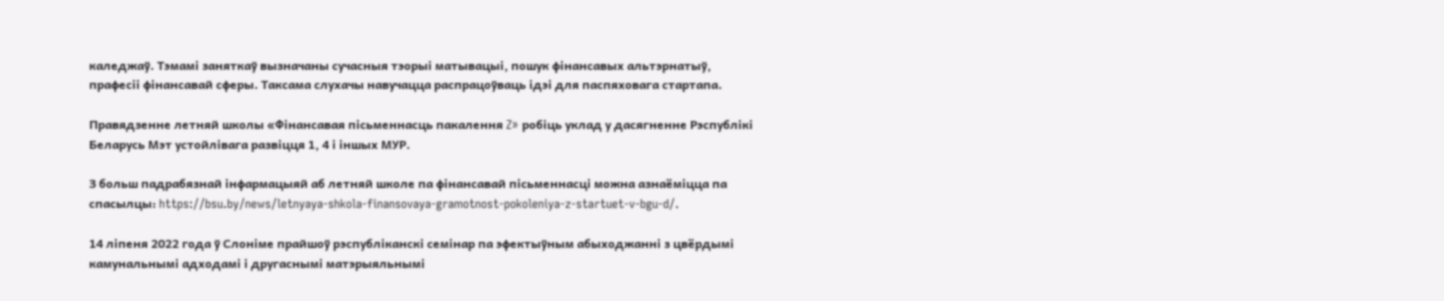каледжаў. Тэмамі заняткаў вызначаны сучасныя тэорыі матывацыі, пошук фінансавых альтэрнатыў, прафесіі фінансавай сферы. Таксама слухачы навучацца распрацоўваць ідэі для паспяховага стартапа.

Правядзенне летняй школы «Фінансавая пісьменнасць пакалення Z» робіць уклад у дасягненне Рэспублікі Беларусь Мэт устойлівага развіцця 1, 4 і іншых МУР.

З больш падрабязнай інфармацыяй аб летняй школе па фінансавай пісьменнасці можна азнаёміцца па спасылцы: https://bsu.by/news/letnyaya-shkola-finansovaya-gramotnost-pokoleniya-z-startuet-v-bgu-d/.

14 ліпеня 2022 года ў Слоніме прайшоў рэспубліканскі семінар па эфектыўным абыходжанні з цвёрдымі камунальнымі адходамі і другаснымі матэрыяльнымі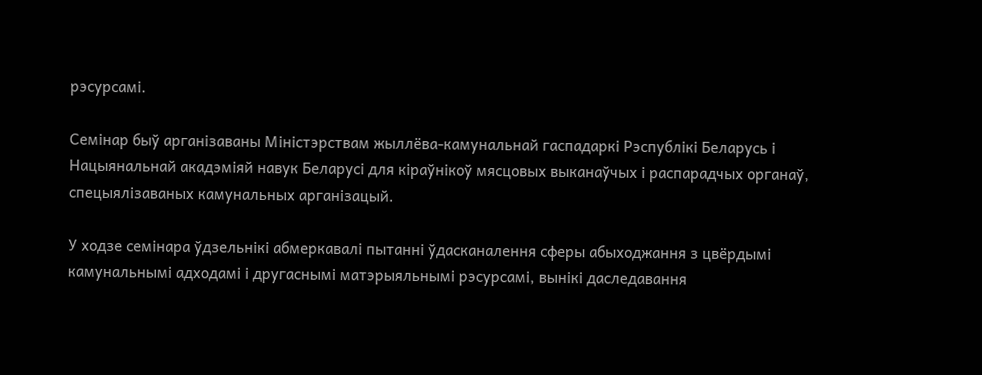рэсурсамі.

Семінар быў арганізаваны Міністэрствам жыллёва-камунальнай гаспадаркі Рэспублікі Беларусь і Нацыянальнай акадэміяй навук Беларусі для кіраўнікоў мясцовых выканаўчых і распарадчых органаў, спецыялізаваных камунальных арганізацый.

У ходзе семінара ўдзельнікі абмеркавалі пытанні ўдасканалення сферы абыходжання з цвёрдымі камунальнымі адходамі і другаснымі матэрыяльнымі рэсурсамі, вынікі даследавання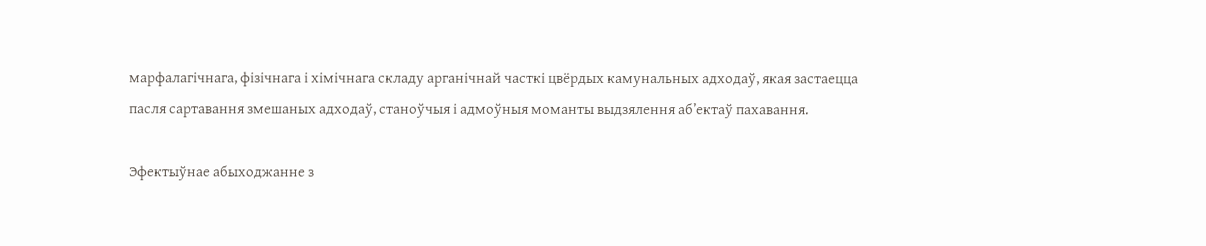марфалагічнага, фізічнага і хімічнага складу арганічнай часткі цвёрдых камунальных адходаў, якая застаецца пасля сартавання змешаных адходаў, станоўчыя і адмоўныя моманты выдзялення аб’ектаў пахавання.

Эфектыўнае абыходжанне з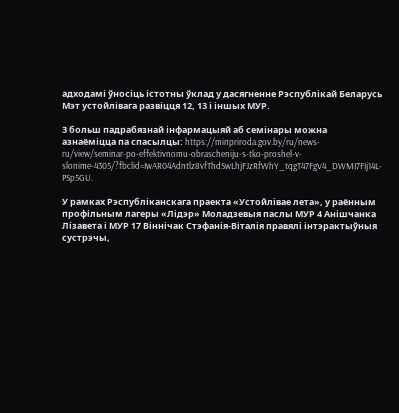адходамі ўносіць істотны ўклад у дасягненне Рэспублікай Беларусь Мэт устойлівага развіцця 12, 13 і іншых МУР.

З больш падрабязнай інфармацыяй аб семінары можна азнаёміцца па спасылцы: https://minpriroda.gov.by/ru/news-ru/view/seminar-po-effektivnomu-obrascheniju-s-tko-proshel-v-slonime-4305/?fbclid=IwAR04Adntlz8vfThdSwLhjFJzRfWhY_tqgT47FgV4_DWMI7FIj14L-PSp5GU.

У рамках Рэспубліканскага праекта «Устойлівае лета», у раённым профільным лагеры «Лідэр» Моладзевыя паслы МУР 4 Анішчанка Лізавета і МУР 17 Віннічак Стэфанія-Віталія правялі інтэрактыўныя сустрэчы,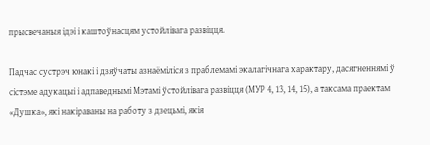прысвечаныя ідэі і каштоўнасцям устойлівага развіцця.

Падчас сустрэч юнакі і дзяўчаты азнаёміліся з праблемамі экалагічнага характару, дасягненнямі ў сістэме адукацыі і адпаведнымі Мэтамі ўстойлівага развіцця (МУР 4, 13, 14, 15), а таксама праектам «Душка», які накіраваны на работу з дзецьмі, якія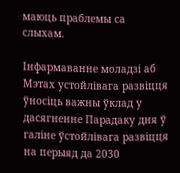маюць праблемы са слыхам.

Інфармаванне моладзі аб Мэтах устойлівага развіцця ўносіць важны ўклад у дасягненне Парадаку дня ў галіне ўстойлівага развіцця на перыяд да 2030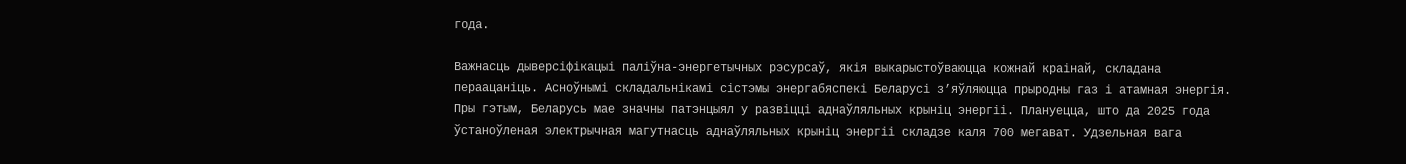года.

Важнасць дыверсіфікацыі паліўна-энергетычных рэсурсаў, якія выкарыстоўваюцца кожнай краінай, складана пераацаніць. Асноўнымі складальнікамі сістэмы энергабяспекі Беларусі з’яўляюцца прыродны газ і атамная энергія. Пры гэтым, Беларусь мае значны патэнцыял у развіцці аднаўляльных крыніц энергіі. Плануецца, што да 2025 года ўстаноўленая электрычная магутнасць аднаўляльных крыніц энергіі складзе каля 700 мегават. Удзельная вага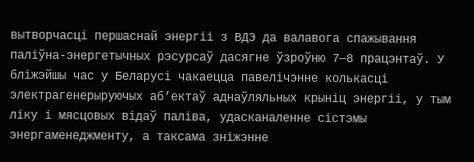вытворчасці першаснай энергіі з ВДЭ да валавога спажывання паліўна-энергетычных рэсурсаў дасягне ўзроўню 7—8 працэнтаў. У бліжэйшы час у Беларусі чакаецца павелічэнне колькасці электрагенерыруючых аб’ектаў аднаўляльных крыніц энергіі, у тым ліку і мясцовых відаў паліва, удасканаленне сістэмы энергаменеджменту, а таксама зніжэнне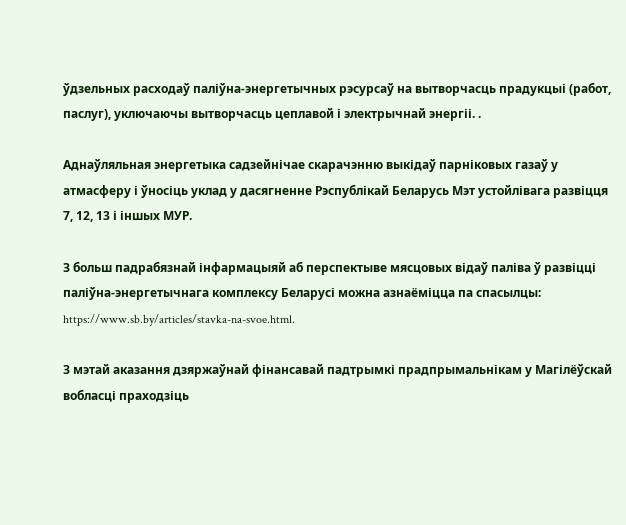ўдзельных расходаў паліўна-энергетычных рэсурсаў на вытворчасць прадукцыі (работ, паслуг), уключаючы вытворчасць цеплавой і электрычнай энергіі. .

Аднаўляльная энергетыка садзейнічае скарачэнню выкідаў парніковых газаў у атмасферу і ўносіць уклад у дасягненне Рэспублікай Беларусь Мэт устойлівага развіцця 7, 12, 13 і іншых МУР.

З больш падрабязнай інфармацыяй аб перспектыве мясцовых відаў паліва ў развіцці паліўна-энергетычнага комплексу Беларусі можна азнаёміцца па спасылцы: https://www.sb.by/articles/stavka-na-svoe.html.

З мэтай аказання дзяржаўнай фінансавай падтрымкі прадпрымальнікам у Магілёўскай вобласці праходзіць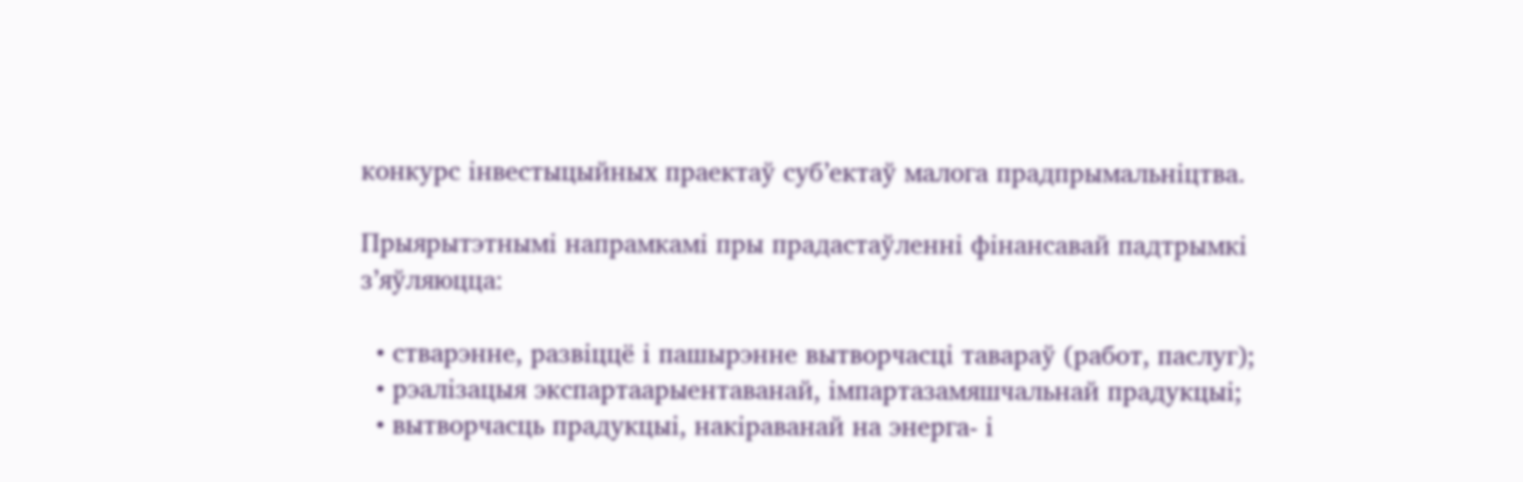конкурс інвестыцыйных праектаў суб’ектаў малога прадпрымальніцтва.

Прыярытэтнымі напрамкамі пры прадастаўленні фінансавай падтрымкі з’яўляюцца:

  • стварэнне, развіццё і пашырэнне вытворчасці тавараў (работ, паслуг);
  • рэалізацыя экспартаарыентаванай, імпартазамяшчальнай прадукцыі;
  • вытворчасць прадукцыі, накіраванай на энерга- і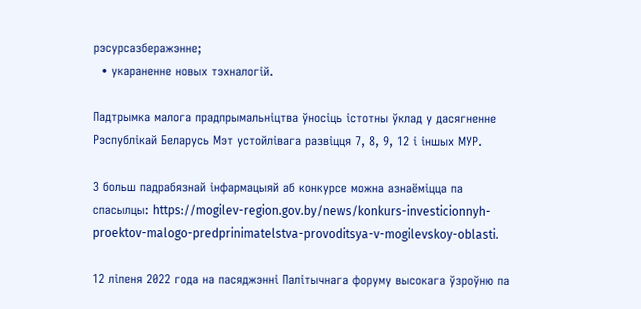рэсурсазберажэнне;
  • укараненне новых тэхналогій.

Падтрымка малога прадпрымальніцтва ўносіць істотны ўклад у дасягненне Рэспублікай Беларусь Мэт устойлівага развіцця 7, 8, 9, 12 і іншых МУР.

З больш падрабязнай інфармацыяй аб конкурсе можна азнаёміцца па спасылцы: https://mogilev-region.gov.by/news/konkurs-investicionnyh-proektov-malogo-predprinimatelstva-provoditsya-v-mogilevskoy-oblasti.

12 ліпеня 2022 года на пасяджэнні Палітычнага форуму высокага ўзроўню па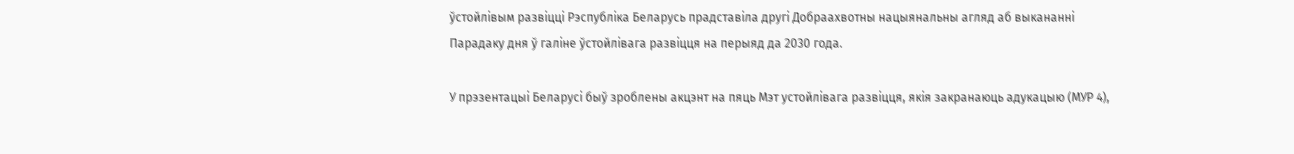ўстойлівым развіцці Рэспубліка Беларусь прадставіла другі Добраахвотны нацыянальны агляд аб выкананні Парадаку дня ў галіне ўстойлівага развіцця на перыяд да 2030 года.

У прэзентацыі Беларусі быў зроблены акцэнт на пяць Мэт устойлівага развіцця, якія закранаюць адукацыю (МУР 4),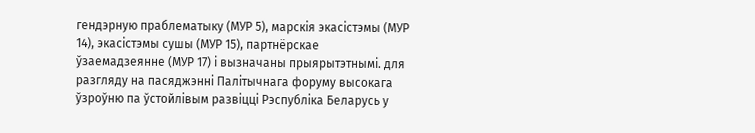гендэрную праблематыку (МУР 5), марскія экасістэмы (МУР 14), экасістэмы сушы (МУР 15), партнёрскае ўзаемадзеянне (МУР 17) і вызначаны прыярытэтнымі. для разгляду на пасяджэнні Палітычнага форуму высокага ўзроўню па ўстойлівым развіцці Рэспубліка Беларусь у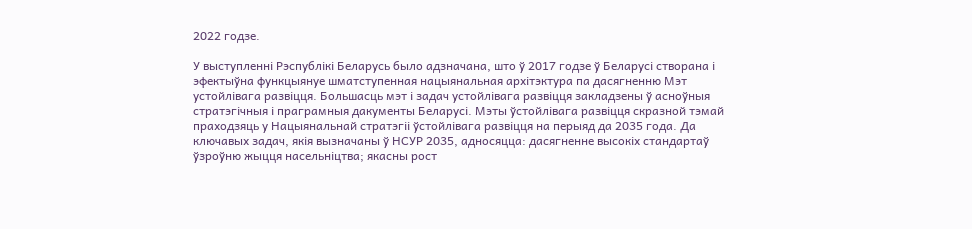2022 годзе.

У выступленні Рэспублікі Беларусь было адзначана, што ў 2017 годзе ў Беларусі створана і эфектыўна функцыянуе шматступенная нацыянальная архітэктура па дасягненню Мэт устойлівага развіцця. Большасць мэт і задач устойлівага развіцця закладзены ў асноўныя стратэгічныя і праграмныя дакументы Беларусі. Мэты ўстойлівага развіцця скразной тэмай праходзяць у Нацыянальнай стратэгіі ўстойлівага развіцця на перыяд да 2035 года. Да ключавых задач, якія вызначаны ў НСУР 2035, адносяцца: дасягненне высокіх стандартаў ўзроўню жыцця насельніцтва; якасны рост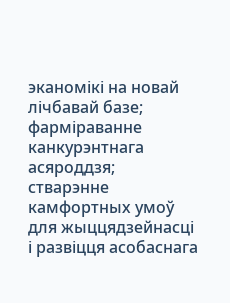эканомікі на новай лічбавай базе; фарміраванне канкурэнтнага асяроддзя; стварэнне камфортных умоў для жыццядзейнасці і развіцця асобаснага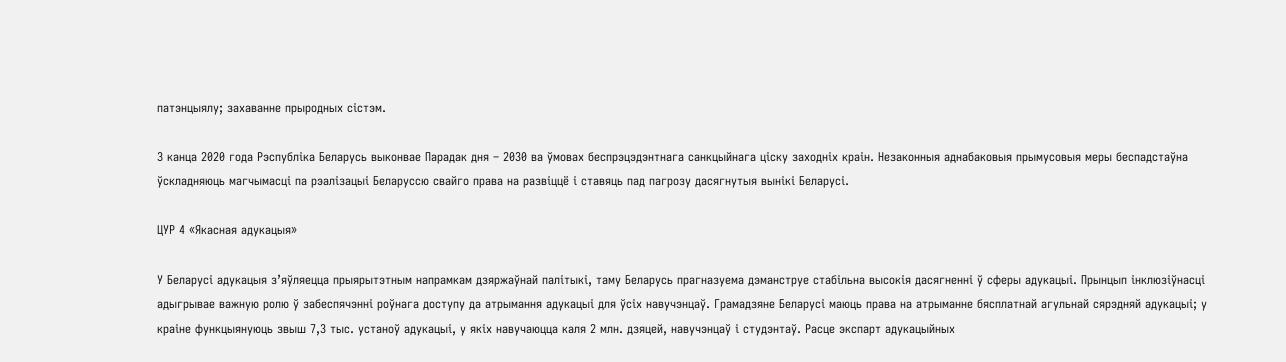патэнцыялу; захаванне прыродных сістэм.

З канца 2020 года Рэспубліка Беларусь выконвае Парадак дня – 2030 ва ўмовах беспрэцэдэнтнага санкцыйнага ціску заходніх краін. Незаконныя аднабаковыя прымусовыя меры беспадстаўна ўскладняюць магчымасці па рэалізацыі Беларуссю свайго права на развіццё і ставяць пад пагрозу дасягнутыя вынікі Беларусі.

ЦУР 4 «Якасная адукацыя»

У Беларусі адукацыя з’яўляецца прыярытэтным напрамкам дзяржаўнай палітыкі, таму Беларусь прагназуема дэманструе стабільна высокія дасягненні ў сферы адукацыі. Прынцып інклюзіўнасці адыгрывае важную ролю ў забеспячэнні роўнага доступу да атрымання адукацыі для ўсіх навучэнцаў. Грамадзяне Беларусі маюць права на атрыманне бясплатнай агульнай сярэдняй адукацыі; у краіне функцыянуюць звыш 7,3 тыс. устаноў адукацыі, у якіх навучаюцца каля 2 млн. дзяцей, навучэнцаў і студэнтаў. Расце экспарт адукацыйных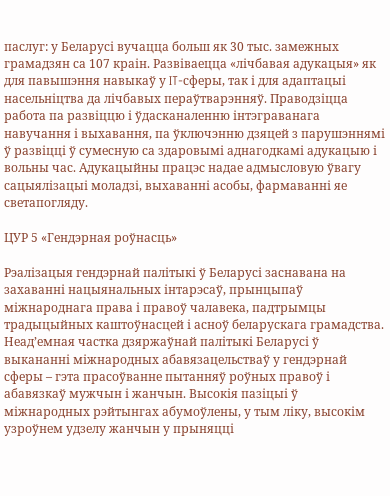паслуг: у Беларусі вучацца больш як 30 тыс. замежных грамадзян са 107 краін. Развіваецца «лічбавая адукацыя» як для павышэння навыкаў у IT-сферы, так і для адаптацыі насельніцтва да лічбавых пераўтварэнняў. Праводзіцца работа па развіццю і ўдасканаленню інтэграванага навучання і выхавання, па ўключэнню дзяцей з парушэннямі ў развіцці ў сумесную са здаровымі аднагодкамі адукацыю і вольны час. Адукацыйны працэс надае адмысловую ўвагу сацыялізацыі моладзі, выхаванні асобы, фармаванні яе светапогляду.

ЦУР 5 «Гендэрная роўнасць»

Рэалізацыя гендэрнай палітыкі ў Беларусі заснавана на захаванні нацыянальных інтарэсаў, прынцыпаў міжнароднага права і правоў чалавека, падтрымцы традыцыйных каштоўнасцей і асноў беларускага грамадства. Неад’емная частка дзяржаўнай палітыкі Беларусі ў выкананні міжнародных абавязацельстваў у гендэрнай сферы – гэта прасоўванне пытанняў роўных правоў і абавязкаў мужчын і жанчын. Высокія пазіцыі ў міжнародных рэйтынгах абумоўлены, у тым ліку, высокім узроўнем удзелу жанчын у прыняцці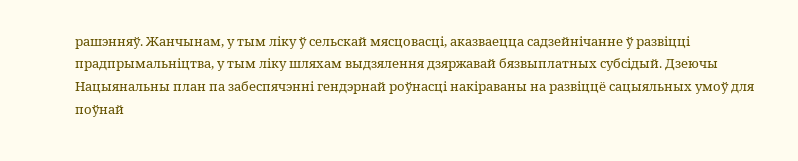рашэнняў. Жанчынам, у тым ліку ў сельскай мясцовасці, аказваецца садзейнічанне ў развіцці прадпрымальніцтва, у тым ліку шляхам выдзялення дзяржавай бязвыплатных субсідый. Дзеючы Нацыянальны план па забеспячэнні гендэрнай роўнасці накіраваны на развіццё сацыяльных умоў для поўнай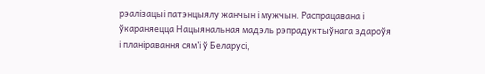рэалізацыі патэнцыялу жанчын і мужчын. Распрацавана і ўкараняецца Нацыянальная мадэль рэпрадуктыўнага здароўя і планіравання сям’і ў Беларусі,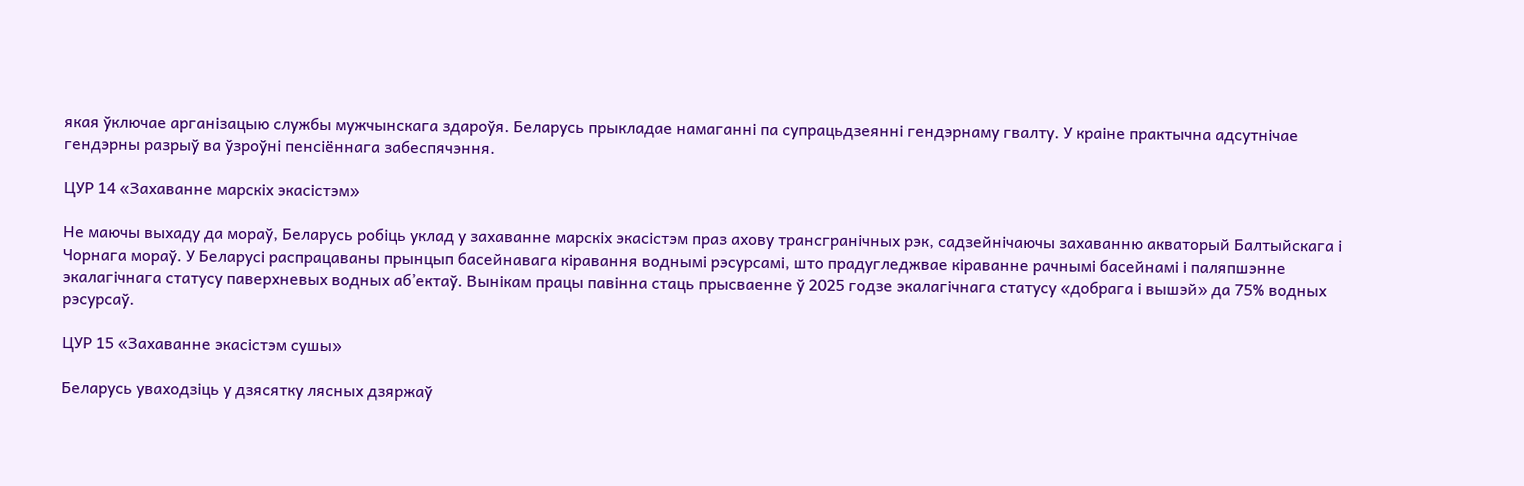якая ўключае арганізацыю службы мужчынскага здароўя. Беларусь прыкладае намаганні па супрацьдзеянні гендэрнаму гвалту. У краіне практычна адсутнічае гендэрны разрыў ва ўзроўні пенсіённага забеспячэння.

ЦУР 14 «Захаванне марскіх экасістэм»

Не маючы выхаду да мораў, Беларусь робіць уклад у захаванне марскіх экасістэм праз ахову трансгранічных рэк, садзейнічаючы захаванню акваторый Балтыйскага і Чорнага мораў. У Беларусі распрацаваны прынцып басейнавага кіравання воднымі рэсурсамі, што прадугледжвае кіраванне рачнымі басейнамі і паляпшэнне экалагічнага статусу паверхневых водных аб’ектаў. Вынікам працы павінна стаць прысваенне ў 2025 годзе экалагічнага статусу «добрага і вышэй» да 75% водных рэсурсаў.

ЦУР 15 «Захаванне экасістэм сушы»

Беларусь уваходзіць у дзясятку лясных дзяржаў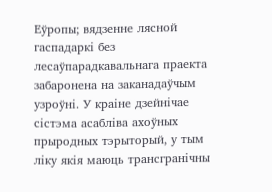Еўропы; вядзенне лясной гаспадаркі без лесаўпарадкавальнага праекта забаронена на заканадаўчым узроўні. У краіне дзейнічае сістэма асабліва ахоўных прыродных тэрыторый, у тым ліку якія маюць трансгранічны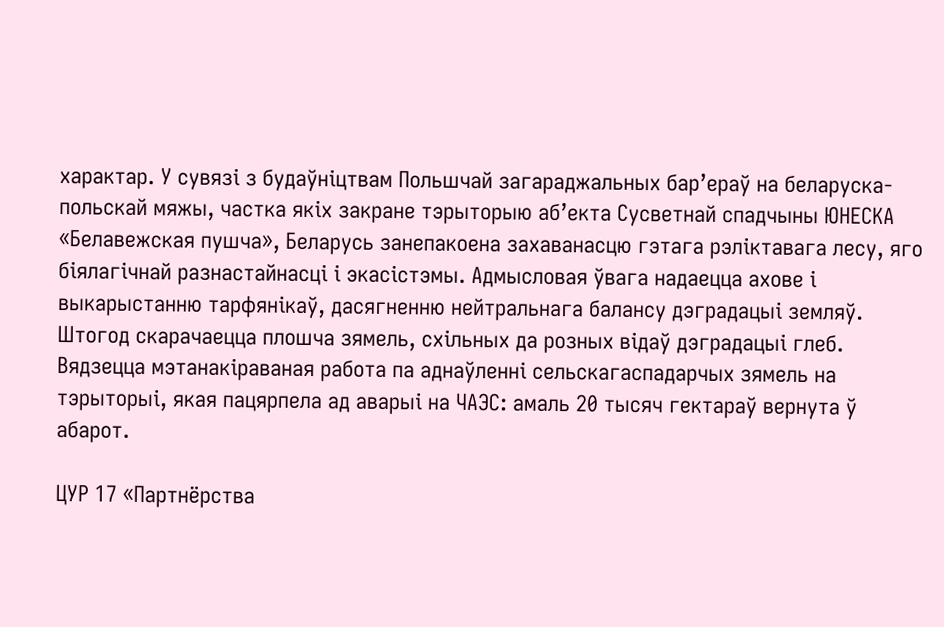характар. У сувязі з будаўніцтвам Польшчай загараджальных бар’ераў на беларуска-польскай мяжы, частка якіх закране тэрыторыю аб’екта Сусветнай спадчыны ЮНЕСКА «Белавежская пушча», Беларусь занепакоена захаванасцю гэтага рэліктавага лесу, яго біялагічнай разнастайнасці і экасістэмы. Адмысловая ўвага надаецца ахове і выкарыстанню тарфянікаў, дасягненню нейтральнага балансу дэградацыі земляў. Штогод скарачаецца плошча зямель, схільных да розных відаў дэградацыі глеб. Вядзецца мэтанакіраваная работа па аднаўленні сельскагаспадарчых зямель на тэрыторыі, якая пацярпела ад аварыі на ЧАЭС: амаль 20 тысяч гектараў вернута ў абарот.

ЦУР 17 «Партнёрства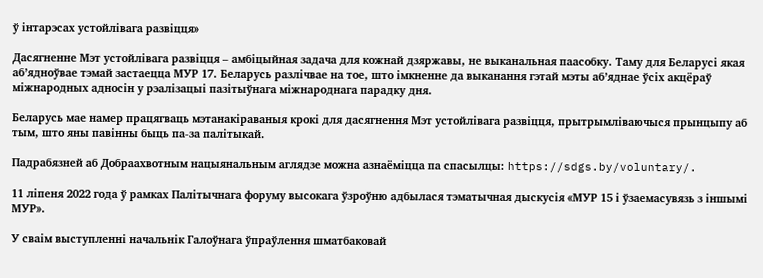ў інтарэсах устойлівага развіцця»

Дасягненне Мэт устойлівага развіцця – амбіцыйная задача для кожнай дзяржавы, не выканальная паасобку. Таму для Беларусі якая аб’ядноўвае тэмай застаецца МУР 17. Беларусь разлічвае на тое, што імкненне да выканання гэтай мэты аб’яднае ўсіх акцёраў міжнародных адносін у рэалізацыі пазітыўнага міжнароднага парадку дня.

Беларусь мае намер працягваць мэтанакіраваныя крокі для дасягнення Мэт устойлівага развіцця, прытрымліваючыся прынцыпу аб тым, што яны павінны быць па-за палітыкай.

Падрабязней аб Добраахвотным нацыянальным аглядзе можна азнаёміцца па спасылцы: https://sdgs.by/voluntary/.

11 ліпеня 2022 года ў рамках Палітычнага форуму высокага ўзроўню адбылася тэматычная дыскусія «МУР 15 і ўзаемасувязь з іншымі МУР».

У сваім выступленні начальнік Галоўнага ўпраўлення шматбаковай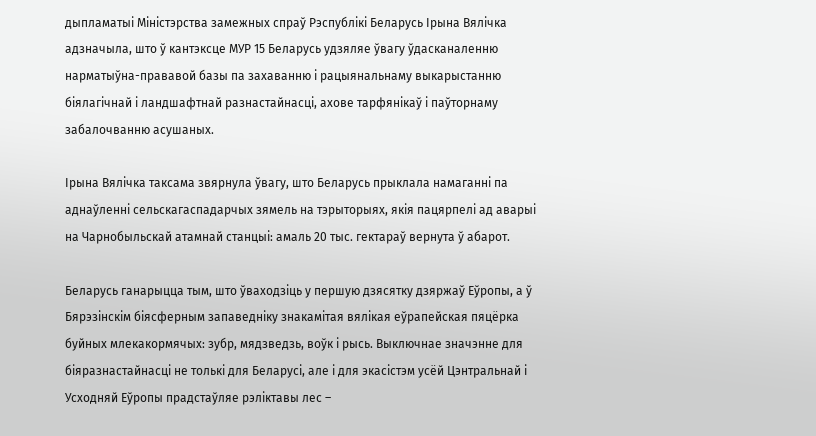дыпламатыі Міністэрства замежных спраў Рэспублікі Беларусь Ірына Вялічка адзначыла, што ў кантэксце МУР 15 Беларусь удзяляе ўвагу ўдасканаленню нарматыўна-прававой базы па захаванню і рацыянальнаму выкарыстанню біялагічнай і ландшафтнай разнастайнасці, ахове тарфянікаў і паўторнаму забалочванню асушаных.

Ірына Вялічка таксама звярнула ўвагу, што Беларусь прыклала намаганні па аднаўленні сельскагаспадарчых зямель на тэрыторыях, якія пацярпелі ад аварыі на Чарнобыльскай атамнай станцыі: амаль 20 тыс. гектараў вернута ў абарот.

Беларусь ганарыцца тым, што ўваходзіць у першую дзясятку дзяржаў Еўропы, а ў Бярэзінскім біясферным запаведніку знакамітая вялікая еўрапейская пяцёрка буйных млекакормячых: зубр, мядзведзь, воўк і рысь. Выключнае значэнне для біяразнастайнасці не толькі для Беларусі, але і для экасістэм усёй Цэнтральнай і Усходняй Еўропы прадстаўляе рэліктавы лес –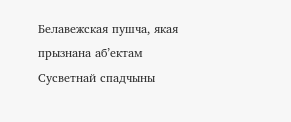Белавежская пушча, якая прызнана аб’ектам Сусветнай спадчыны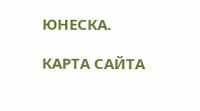ЮНЕСКА.

КАРТА САЙТА